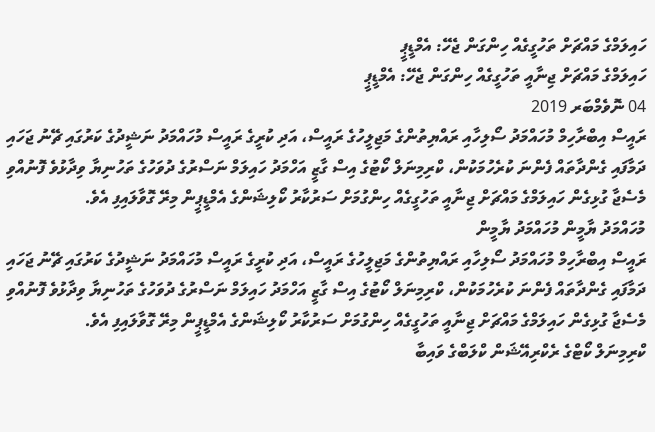ހައިލަމްގެ މައްޗަށް ތަހުގީގެއް ހިންގަން ޖެހޭ: އެމްޑީޕީ
ހައިލަމްގެ މައްޗަށް ޖިނާއީ ތަހުގީގެއް ހިންގަން ޖެހޭ: އެމްޑީޕީ
04 ނޮވެމްބަރ 2019
ރައީސް އިބްރާހިމް މުހައްމަދު ސޯލިހާއި ރައްޔިތުންގެ މަޖިލީހުގެ ރައީސް، އަދި ކުރީގެ ރައީސް މުހައްމަދު ނަޝީދުގެ ކަރުގައި ޗޭނު ޖަހައި ދަމާފައި ގެންދާތައް ފެންނަ ކުރެހުމަކުން، ކްރިމިނަލް ކޯޓުގެ އިސް ގާޒީ އަހްމަދު ހައިލަމް ނަސްރުގެ ދުވަހުގެ ތަހުނިޔާ ވިދާޅުވެ ފޮނުއްވި މެސެޖާ ގުޅިގެން ހައިލަމްގެ މައްޗަށް ޖިނާއީ ތަހުގީގެއް ހިންގުމަށް ސަރުކާރު ކޯލިޝަންގެ އެމްޑީޕީން މިރޭ ގޮވާލައިފި އެވެ.
މުހައްމަދު ޔާމީން މުހައްމަދު ޔާމީން
ރައީސް އިބްރާހިމް މުހައްމަދު ސޯލިހާއި ރައްޔިތުންގެ މަޖިލީހުގެ ރައީސް، އަދި ކުރީގެ ރައީސް މުހައްމަދު ނަޝީދުގެ ކަރުގައި ޗޭނު ޖަހައި ދަމާފައި ގެންދާތައް ފެންނަ ކުރެހުމަކުން، ކްރިމިނަލް ކޯޓުގެ އިސް ގާޒީ އަހްމަދު ހައިލަމް ނަސްރުގެ ދުވަހުގެ ތަހުނިޔާ ވިދާޅުވެ ފޮނުއްވި މެސެޖާ ގުޅިގެން ހައިލަމްގެ މައްޗަށް ޖިނާއީ ތަހުގީގެއް ހިންގުމަށް ސަރުކާރު ކޯލިޝަންގެ އެމްޑީޕީން މިރޭ ގޮވާލައިފި އެވެ.
ކްރިމިނަލް ކޯޓްގެ ރެކްރިއޭޝަން ކްލަބްގެ ވައިބާ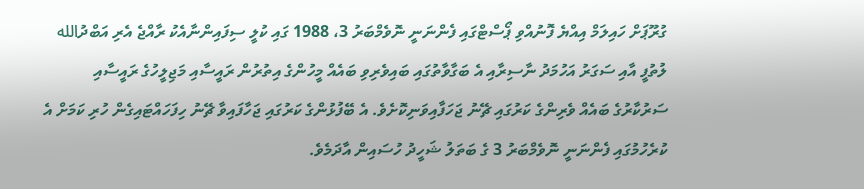ގުރޫޕަށް ހައިލަމް އިއްޔެ ފޮނުއްވި ޕޯސްޓްގައި ފެންނަނީ ނޮވެމްބަރު 3، 1988 ގައި ކުލީ ސިފައިންނާއެކު ރާއްޖެ އެރި އަބްދުالله ލުތުފީ އާއި ސަގަރު އަހުމަދު ނާސިރާއި އެ ބަގާވާތުގައި ބައިވެރިވި ބައެއް މީހުންގެ އިތުރުން ރައީސާއި މަޖިލީހުގެ ރައީސާއި ސަރުކާރުގެ ބައެއް ވެރިންގެ ކަރުގައި ޗޭނު ޖަހަފާއިވަނިކޮށެވެ. އެ ބޭފުޅުންގެ ކަރުގައި ޖަހާފައިވާ ޗޭނު ހިފަހައްޓައިގެން ހުރި ކަމަށް އެ ކުރެހުމުގައި ފެންނަނީ ނޮވެމްބަރު 3 ގެ ބަތަލު ޝަހީދު ހުސައިން އާދަމެވެ.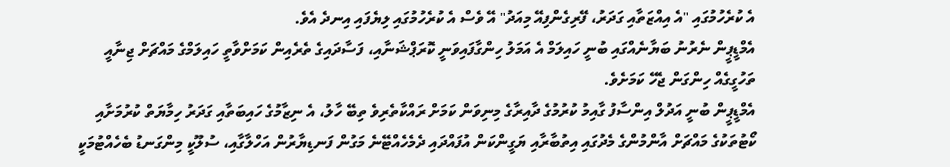އެ ކުރެހުމުގައި "އެ އިއްޒަތާއި ގަދަރު، ފޭރިގެންފިއޭ މިއަދު" އޭ ވެސް އެ ކުރެހުމުގައި ލިޔެފައި އިނދެ އެވެ.
އެމްޑީޕީން ނެރުނު ބަޔާނެއްގައި ބުނީ ހައިލަމް އެ އަމަލު ހިންގާފައިވަނީ ކޮރަޕްޝަނާއި، ފަސާދައިގެ ތެރެއިން ކަމަށްވާތީ ހައިލަމްގެ މައްޗަށް ޖިނާއީ ތަހުގީގެއް ހިންގަން ޖެހޭ ކަމަށެވެ.
އެމްޑީޕީން ބުނީ އަދުލް އިންސާފު ގާއިމު ކުރުމުގެ ދާއިރާގެ މިނިވަން ކަމަށް ރައްކާތެރިވެ ތިބޭ ހާލު، އެ ނިޒާމުގެ ހައިބަތާއި ގަދަރު ހިމާޔަތް ކުރުމަށާއި ކޯޓުތަކުގެ މައްޗަށް އާންމުންގެ މެދުގައި އިތުބާރާއި ޔަގީންކަން އުފައްދައި ދެމެހެއްޓޭނެ މަގުން ފަނޑިޔާރުން އަހްލާގާއި، ސުލޫކީ މިންގަނޑު ބެހެއްޓުމަކީ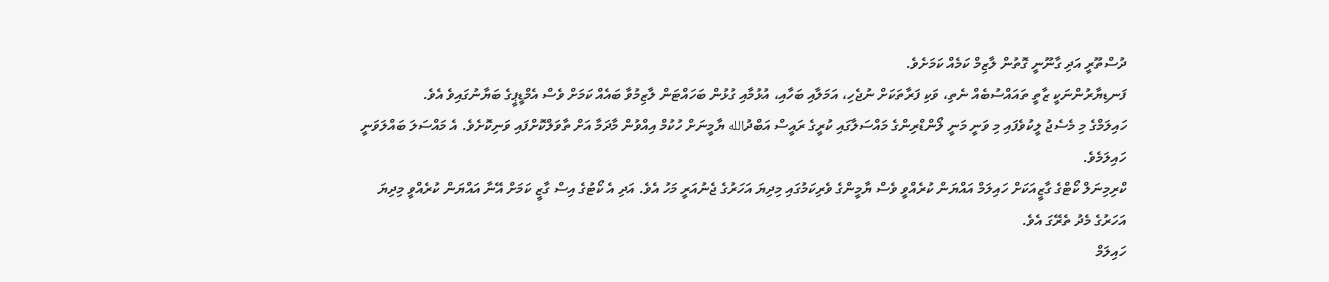ދުސްތޫރީ އަދި ގާނޫނީ ގޮތުން ލާޒިމް ކަމެއް ކަމަށެވެ.
ފަނޑިޔާރުންނަކީ ޒާތީ ތައައްސުބެއް ނެތި، ވަކި ފަރާތަކަށް ނުޖެހި، އަމަލާއި ބަހާއި، އުޅުމާއި ގުޅުން ބަހައްޓަން ލާޒިމުވާ ބައެއް ކަމަށް ވެސް އެމްޑީޕީގެ ބަޔާނުގައިވެ އެވެ.
ހައިލަމްގެ މި މެސެޖު ލީކުވެފައި މި ވަނީ މަނީ ލޯންޑްރިންގެ މައްސަލާގައި ކުރީގެ ރައީސް އަބްދުالله ޔާމީނަށް ހުކުމް އިއްވުން މާދަމާ އަށް ތާވަލްކޮށްފައި ވަނިކޮށެވެ. އެ މައްސަލަ ބައްލަވަނީ ހައިލަމެވެ.
ކްރިމިނަލް ކޯޓްގެ ގާޒީއަކަށް ހައިލަމް އައްޔަން ކުރެއްވީ ވެސް ޔާމީންގެ ވެރިކަމުގައި މިދިޔަ އަހަރުގެ ޖެނުއަރީ މަހު އެވެ. އަދި އެ ކޯޓުގެ އިސް ގާޒީ ކަމަށް އޭނާ އައްޔަން ކުރެއްވީ މިދިޔަ އަހަރުގެ މެދު ތެރޭގަ އެވެ.
ހައިލަމް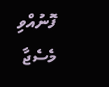ފޮނުއްވި މެސެޖާ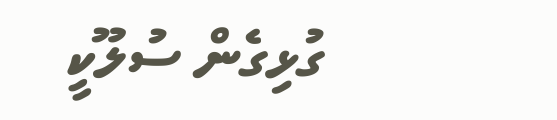ގުޅިގެން ސުލޫކީ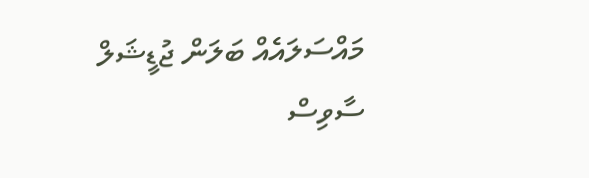މައްސަލައެއް ބަލަން ޖުޑީޝަލް ސާވިސް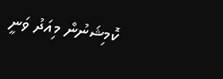ކޮމިޝަނުން މިއަދު ވަނީ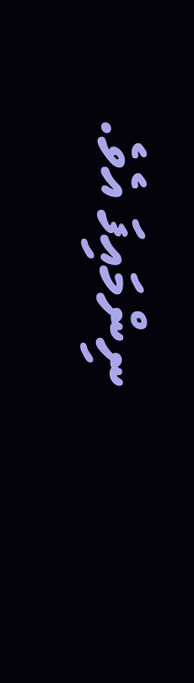ނިންމައިފަ އެވެ.